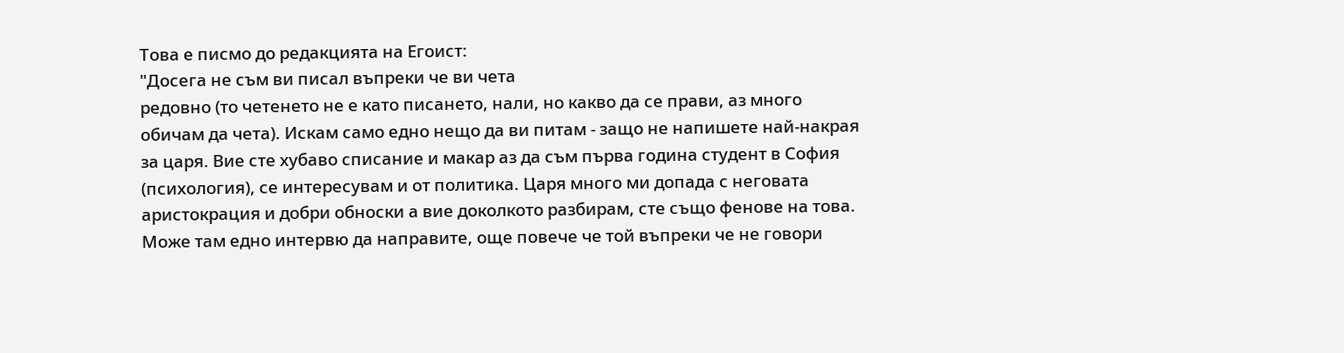Това е писмо до редакцията на Егоист:
"Досега не съм ви писал въпреки че ви чета
редовно (то четенето не е като писането, нали, но какво да се прави, аз много
обичам да чета). Искам само едно нещо да ви питам - защо не напишете най-накрая
за царя. Вие сте хубаво списание и макар аз да съм първа година студент в София
(психология), се интересувам и от политика. Царя много ми допада с неговата
аристокрация и добри обноски а вие доколкото разбирам, сте също фенове на това.
Може там едно интервю да направите, още повече че той въпреки че не говори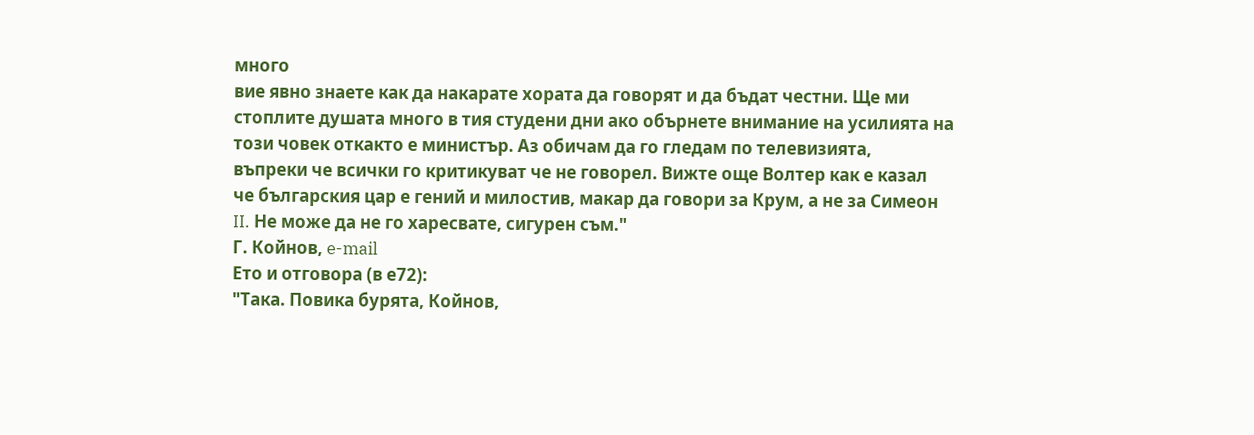много
вие явно знаете как да накарате хората да говорят и да бъдат честни. Ще ми
стоплите душата много в тия студени дни ако обърнете внимание на усилията на
този човек откакто е министър. Аз обичам да го гледам по телевизията,
въпреки че всички го критикуват че не говорел. Вижте още Волтер как е казал
че българския цар е гений и милостив, макар да говори за Крум, а не за Симеон
II. Не може да не го харесвате, сигурен съм."
Г. Койнов, e-mail
Ето и отговора (в е72):
"Така. Повика бурята, Койнов,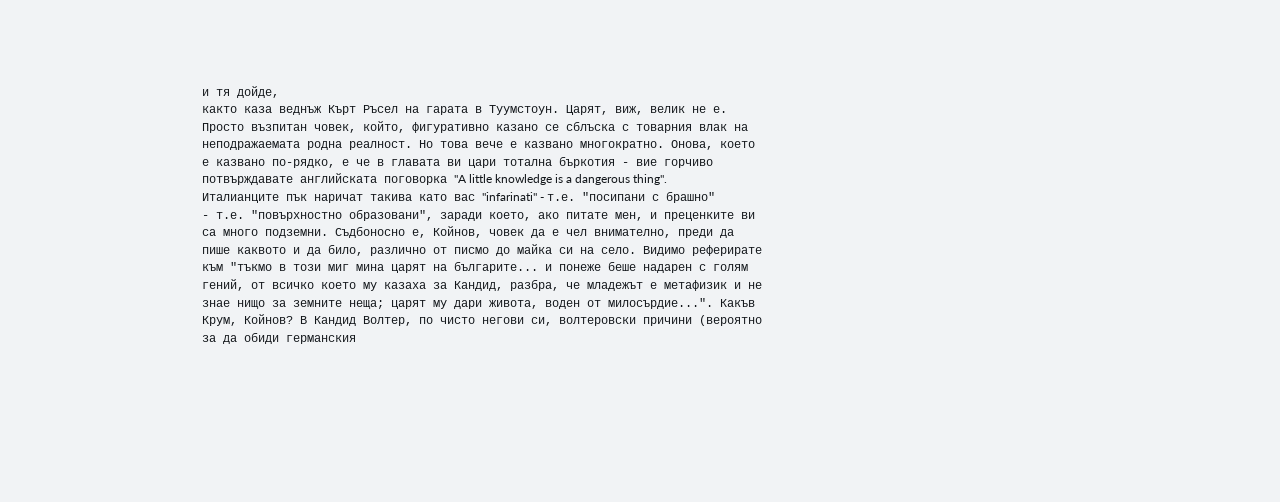и тя дойде,
както каза веднъж Кърт Ръсел на гарата в Туумстоун. Царят, виж, велик не е.
Просто възпитан човек, който, фигуративно казано се сблъска с товарния влак на
неподражаемата родна реалност. Но това вече е казвано многократно. Онова, което
е казвано по-рядко, е че в главата ви цари тотална бъркотия - вие горчиво
потвърждавате английската поговорка "A little knowledge is a dangerous thing".
Италианците пък наричат такива като вас "infarinati" - т.е. "посипани с брашно"
- т.е. "повърхностно образовани", заради което, ако питате мен, и преценките ви
са много подземни. Съдбоносно е, Койнов, човек да е чел внимателно, преди да
пише каквото и да било, различно от писмо до майка си на село. Видимо реферирате
към "тъкмо в този миг мина царят на българите... и понеже беше надарен с голям
гений, от всичко което му казаха за Кандид, разбра, че младежът е метафизик и не
знае нищо за земните неща; царят му дари живота, воден от милосърдие...". Какъв
Крум, Койнов? В Кандид Волтер, по чисто негови си, волтеровски причини (вероятно
за да обиди германския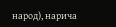народ), нарича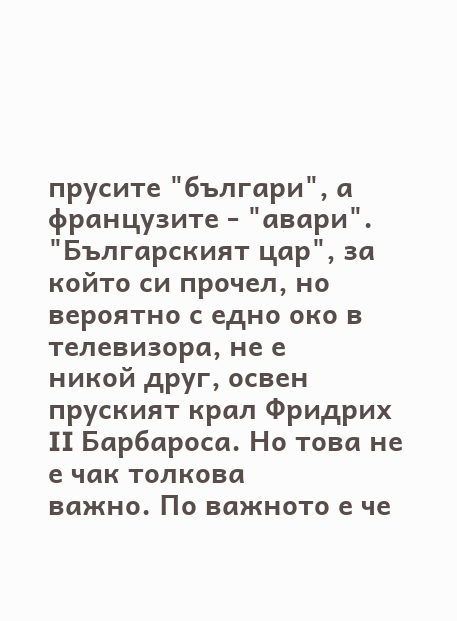прусите "българи", а французите - "авари".
"Българският цар", за който си прочел, но вероятно с едно око в телевизора, не е
никой друг, освен пруският крал Фридрих II Барбароса. Но това не е чак толкова
важно. По важното е че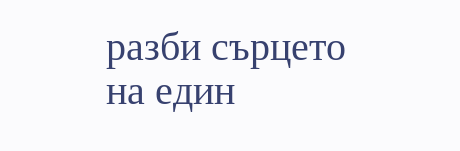разби сърцето на един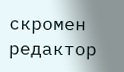скромен редактор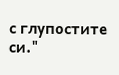с глупостите
си."